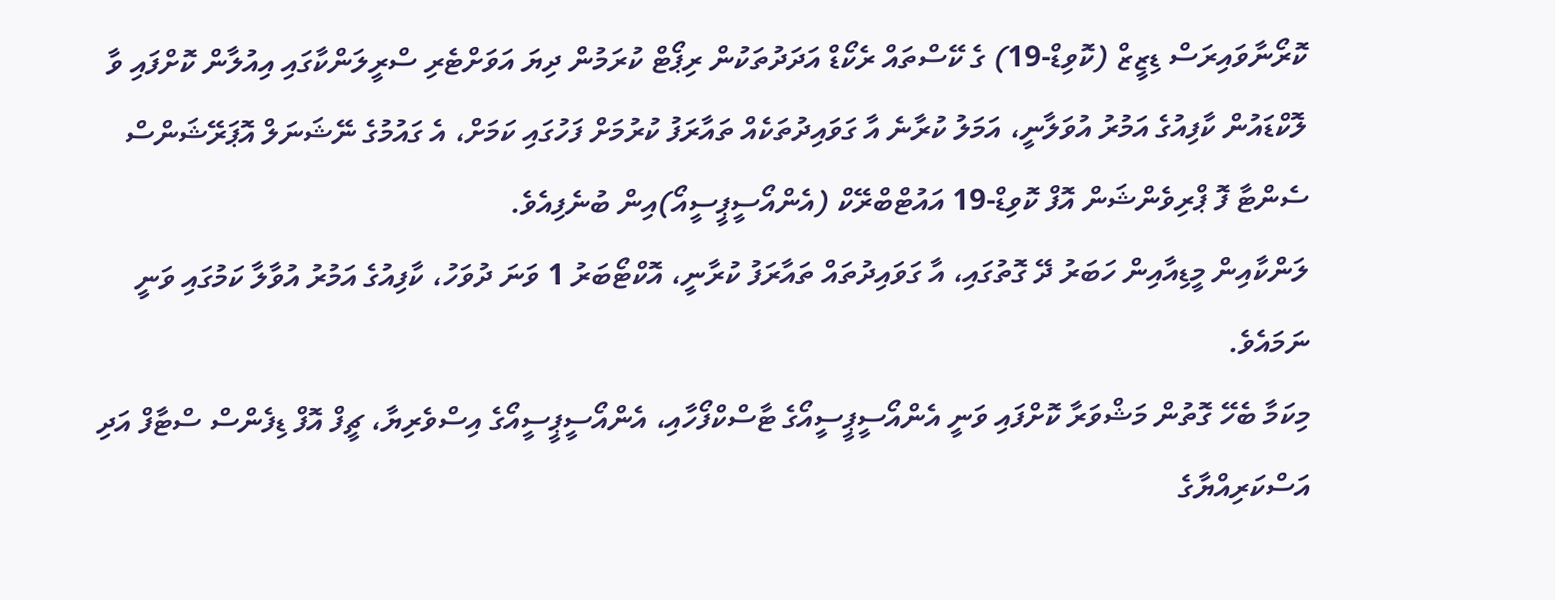ކޮރޯނާވައިރަސް ޑިޒީޒް (ކޮވިޑް-19) ގެ ކޭސްތައް ރެކޯޑް އަދަދުތަކުން ރިޕޯޓް ކުރަމުން ދިޔަ އަވަށްޓެރި ސްރީލަންކާގައި އިއުލާން ކޮށްފައި ވާ ލޮކްޑައުން ކާފިއުގެ އަމުރު އުވަލާނީ، އަމަލު ކުރާނެ އާ ގަވައިދުތަކެއް ތައާރަފު ކުރުމަށް ފަހުގައި ކަމަށް، އެ ގައުމުގެ ނޭޝަނަލް އޮޕަރޭޝަންސް ސެންޓާ ފޮ ޕްރިވެންޝަން އޮފް ކޮވިޑް-19 އައުޓްބްރޭކް (އެންއޯސީޕީސީއޯ)އިން ބުނެފިއެވެ.
ލަންކާއިން މީޑިއާއިން ހަބަރު ދޭ ގޮތުގައި، އާ ގަވައިދުތައް ތައާރަފު ކުރާނީ، އޮކްޓޯބަރު 1 ވަނަ ދުވަހު، ކާފިއުގެ އަމުރު އުވާލާ ކަމުގައި ވަނީ ނަމައެވެ.
މިކަމާ ބެހޭ ގޮތުން މަޝްވަރާ ކޮށްފައި ވަނީ އެންއޯސީޕީސީއޯގެ ޓާސްކްފޯހާއި، އެންއޯސީޕީސީއޯގެ އިސްވެރިޔާ، ޗީފް އޮފް ޑިފެންސް ސްޓާފް އަދި އަސްކަރިއްޔާގެ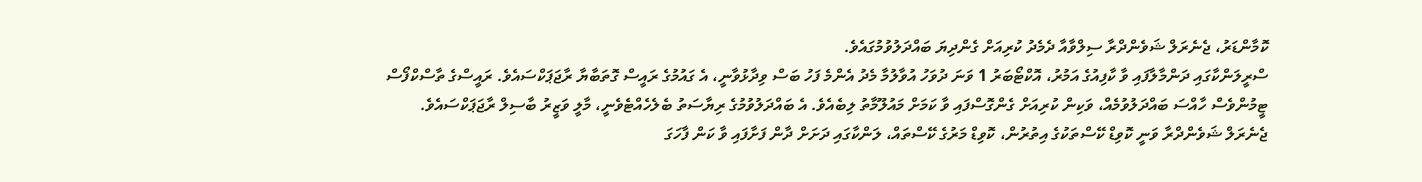ކޮމާންޑަރު، ޖެނެރަލް ޝަވެންދްރާ ސިލްވާއާ ދެމެދު ކުރިއަށް ގެންދިޔަ ބައްދަލުވުމުގައެވެ.
ސްރީލަންކާގައި ދަންމާލާފައި ވާ ކާފިއުގެ އަމުރު، އޮކްޓޯބަރު 1 ވަނަ ދުވަހު އުވާލުމާ މެދު އެންމެ ފަހު ބަސް ވިދާޅުވާނީ، އެ ގައުމުގެ ރައީސް ގޮތަބާޔާ ރާޖަޕަކްސައެވެ. ރައީސްގެ ތާސްކްފޯސް ޓީމުންވެސް ހާއްސަ ބައްދަލުވުމެއް، ވަކިން ކުރިއަށް ގެންގޮސްފައި ވާ ކަމަށް މައުލޫމާތު ލިބެއެވެ. އެ ބައްދަލުވުމުގެ ރިޔާސަތު ބެލެހެއްޓެވެނީ، މާލީ ވަޒީރު ބާސިލް ރާޖަޕަކްސައެވެ.
ޖެނެރަލް ޝަވެންދްރާ ވަނީ ކޮވިޑް ކޭސްތަކުގެ އިތުރުން، ކޮވިޑް މަރުގެ ކޭސްތައް، ލަންކާގައި ދަށަށް ދާން ފަށާފައި ވާ ކަން ފާހަގަ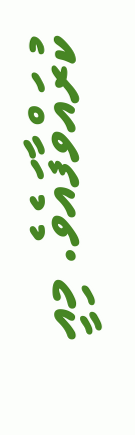ކުރައްވާފައެވެ. މިއީ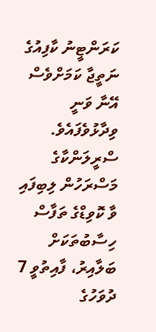ކަރަންޓީނު ކާފިއުގެ ނަތީޖާ ކަމަށްވެސް އޭނާ ވަނީ ވިދާޅުވެފައެވެ.
ސްރީލަންކާގެ މަސްރަހުން ލިބިފައި ވާ ކޮވިޑްގެ ތަފާސް ހިސާބުތަކަށް ބަލާއިރު، ފާއިތުވީ 7 ދުވަހުގެ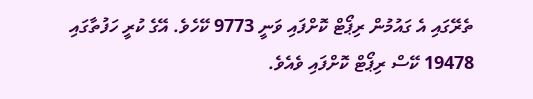ތެރޭގައި އެ ގައުމުން ރިޕޯޓް ކޮށްފައި ވަނީ 9773 ކޭހެވެ. އޭގެ ކުރީ ހަފުތާގައި 19478 ކޭސް ރިޕޯޓް ކޮށްފައި ވެއެވެ.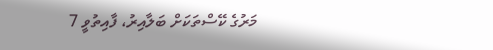މަރުގެ ކޭސްތަކަށް ބަލާއިރު، ފާއިތުވީ 7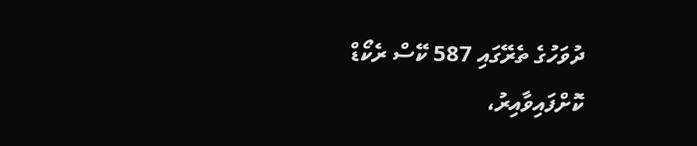ދުވަހުގެ ތެރޭގައި 587 ކޭސް ރެކޯޑް ކޮށްފައިވާއިރު،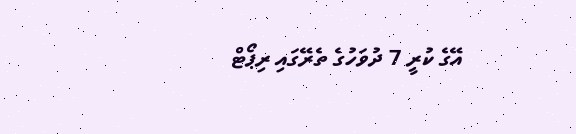އޭގެ ކުރީ 7 ދުވަހުގެ ތެރޭގައި ރިޕޯޓް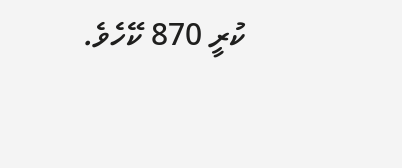ކުރީ 870 ކޭހެވެ.